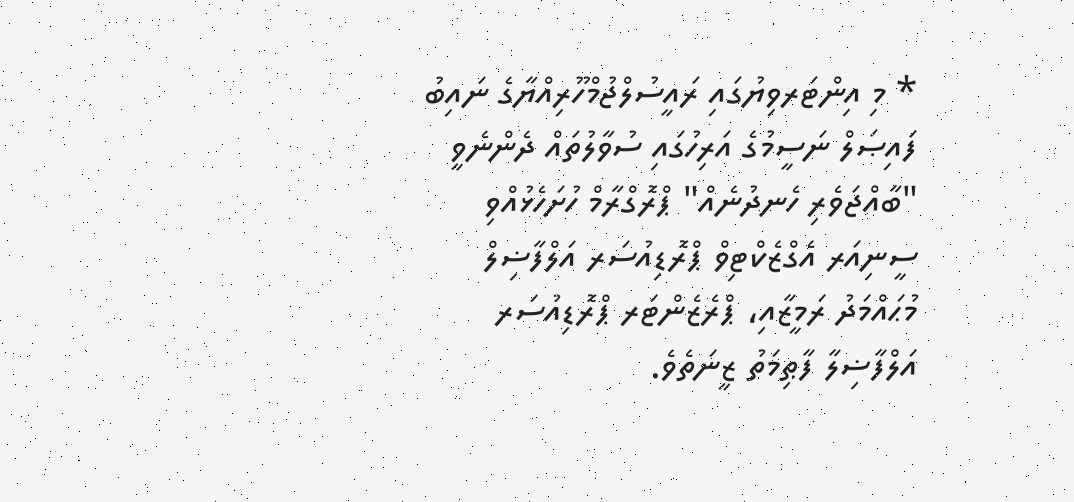* މި އިންޓަރވިޔުގައި ރައީސުލްޖުމްހޫރިއްޔާގެ ނައިބު ފައިޞަލް ނަސީމުގެ އަރިހުގައި ސުވާލުތައް ދެންނެވީ "ބާއްޖަވެރި ހެނދުނެއް" ޕްރޮގްރާމް ހުށަހެޅުއްވި ސީނިއަރ އެގްޒެކްޓިވް ޕްރޮޑިއުސަރ އަލްފާޟިލް މުޙައްމަދު ރަމީޒާއި، ޕްރެޒެންޓަރ ޕްރޮޑިއުސަރ އަލްފާޟިލާ ފާޠިމަތު ޒީނަތެވެ.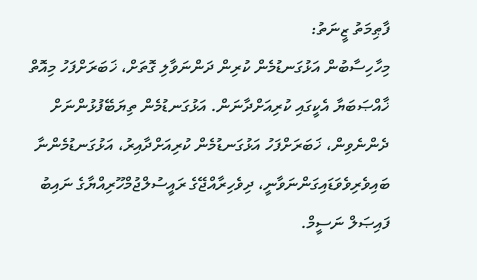ފާޠިމަތު ޒީނަތު:
މިހާހިސާބުން އަޅުގަނޑުމެން ކުރިން ދަންނަވާލި ގޮތަށް، ޚަބަރަށްފަހު މިއޮތް ޚާއްޞަބަޔާ އެކީގައި ކުރިއަށްދާނަން. އަޅުގަނޑުމެން ތިޔަބޭފުޅުންނަށް ދެންނެވިން، ޚަބަރަށްފަހު އަޅުގަނޑުމެން ކުރިއަށްދާއިރު، އަޅުގަނޑުމެންނާ ބައިވެރިވެވަޑައިގަންނަވާނީ، ދިވެހިރާއްޖޭގެ ރައީސުލްޖުމްހޫރިއްޔާގެ ނައިބު ފައިޞަލް ނަސީމް.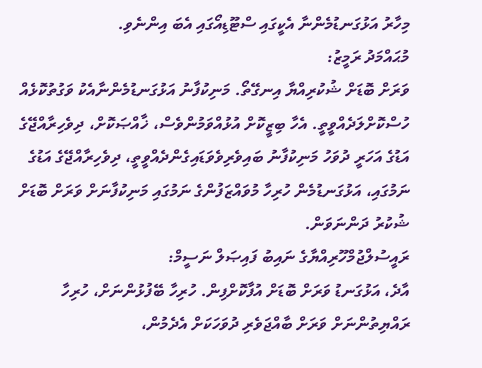މިހާރު އަޅުގަނޑުމެންނާ އެކީގައި ސްޓޫޑިއޯގައި އެބަ އިންނެވި.
މުޙައްމަދު ރަމީޒު:
ވަރަށް ބޮޑަށް ޝުކުރިއްޔާ އިނގޭތޯ. މަނިކުފާނު އަޅުގަނޑުމެންނާއެކު ވަގުތުކޮޅެއް ހުސްކޮށްލަދެއްވީތީ. އެހާ ބިޒީކޮށް އުޅުއްވަމުންވެސް، ޚާއްޞަކޮށް، ދިވެހިރާއްޖޭގެ އަޑުގެ އަހަރީ ދުވަހު މަނިކުފާނު ބައިވެރިވެވަޑައިގެންދެއްވީތީ، ދިވެހިރާއްޖޭގެ އަޑުގެ ނަމުގައި، އަޅުގަނޑުމެން ހުރިހާ މުވައްޒަފުންގެ ނަމުގައި މަނިކުފާނަށް ވަރަށް ބޮޑަށް ޝުކުރު ދަންނަވަން.
ރައީސުލްޖުމްހޫރިއްޔާގެ ނައިބު ފައިޞަލް ނަސީމް:
އާދެ، އަޅުގަނޑު ވަރަށް ބޮޑަށް އުފާކޮށްފިން. ހުރިހާ ބޭފުޅުންނަށް، ހުރިހާ ރައްޔިތުންނަށް ވަރަށް ބާއްޖަވެރި ދުވަހަކަށް އެދެމުން،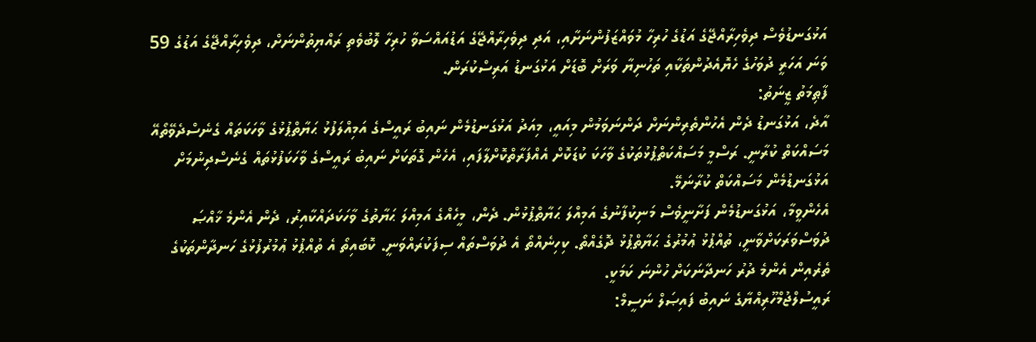އަޅުގަނޑުވެސް ދިވެހިރާއްޖޭގެ އަޑުގެ ހުރިހާ މުވައްޒަފުންނަށާއި، އަދި ދިވެހިރާއްޖޭގެ އަޑުއައްސަވާ ހުރިހާ ލޮބުވެތި ރައްޔިތުންނަށް، ދިވެހިރާއްޖޭގެ އަޑުގެ 59 ވަނަ އަހަރީ ދުވަހުގެ ހެޔޮއެދުންތަކާއި ތަހުނިޔާ ވަރަށް ބޮޑަށް އަޅުގަނޑު އަރިސްކުރަން.
ފާޠިމަތު ޒީނަތު:
އާދެ، އަޅުގަނޑު ދެން އެހުންތެރިންނަށް ދަންނަވަމުން މިއައީ، މިއަދު އަޅުގަނޑުމެން ނައިބު ރައީސްގެ އަމިއްލަފުޅު ޙަޔާތްޕުޅުގެ ވާހަކަތައް ގެނެސްދެވޭތޯއޭ މަސައްކަތް ކުރާނީ. ރަސްމީ މަސައްކަތްޕުޅުތަކުގެ ވާހަކަ ކުޑަކޮށް އެއްފަރާތްކޮށްލާފައި، އެހެން ގޮތަކަށް ނައިބު ރައީސްގެ ވާހަކަފުޅުތައް ގެނެސްދިނުމަށް އަޅުގަނޑުމެން މަސައްކަތް ކުރާނަމޭ.
އެހެންވީމާ، އަޅުގަނޑުމެން ފަށާނީވެސް މަނިކުފާނުގެ އަމިއްލަ ޙަޔާތްޕުޅުން. ދެން، މީހެއްގެ އަމިއްލަ ޙަޔާތުގެ ވާހަކަދައްކާއިރު، ދެން އެންމެ ޚާއްޞަ ދުވަސްވަރަކަށްވާނީ، ތުއްޕުޅު ޢުމުރުގެ ޙަޔާތްޕުޅު ދޮގެއްތޯ. ކިހިނެއްތޯ އެ ދުވަސްތައް ސިފަކުރައްވަނީ. ކޮބައިތޯ އެ ތުއްޕުޅު ޢުމުރުފުޅުގެ ހަނދާންތަކުގެ ތެރެއިން އެންމެ ދުރު ހަނދާނަކަށް ހުންނަ ކަމަކީ.
ރައީސުލްޖުމްހޫރިއްޔާގެ ނައިބު ފައިޞަލް ނަސީމް: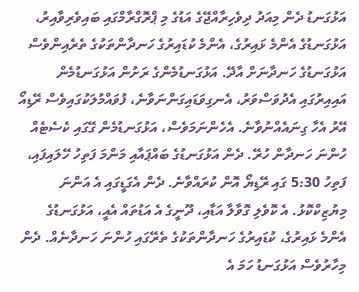އަޅުގަނޑު ދެން މިއަދު ދިވެހިރާއްޖޭގެ އަޑުގެ މި ޕްރޮގްރާމްގައި ބައިވެރިވާއިރު، އަޅުގަނޑުގެ އެންމެ ޅައިރުގެ، އެންމެ ކުޑައިރުގެ ހަނދާންތަކުގެ ތެރެއިންވެސް އަޅުގަނޑުގެ ހަނދާނަށް އާދޭ. އަޅުގަނޑުމެންގެ ރަށުން އަޅުގަނޑުމެން އައިއިރުގައި އެދުވަސްވަރު، އެނގިވަޑައިގަންނަވާނެ، ފުވައްމުލަކުގައިވެސް ރޭޑިއޯ އޭރު އެހާ ގިނައެއްނުވާނެ. އެހެންނަމަވެސް، އަޅުގަނޑުމެން ގޭގައި ކެސެޓެއް ހުންނަ ހަނދާން ހުރޭ. ދެން އަޅުގަނޑުގެ ބައްޕައާއި މަންމަ ފަތިހު ހޭލައިފައި، ފަތިހު 5:30 ގައި ރޭޑިޔޯ އޮން ކުރައްވާނެ. ދެން އެގަޑީގައި އެ އަންނަ މިޔުޒިކްކޮޅު. އެ ކޮވެލި ގޮވާލާ އަޑާއި، ދޫނީގެ އެ އަޑުތައް އެއީ، އަޅުގަނޑުގެ އެންމެ ޅައިރުގެ، ކުޑައިރުގެ ހަނދާންތަކުގެ ތެރޭގައި ހުންނަ ހަނދާނެއް. ދެން މިހާރުވެސް އަޅުގަނޑު ހަމަ އެ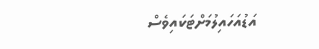އަޑުއަހައިލުމަށްޓަކައިވެސް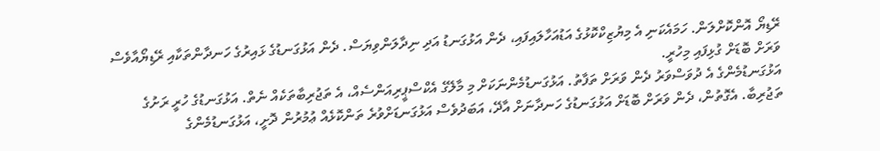ރޭޑިޔޯ އޮންކޮށްލަން. ހަމައެކަނި އެ މިޔުޒިކްކޮޅުގެ އަޑުއަހާލައިފައި، ދެން އަޅުގަނޑު އަދި ނިދާލަންވިޔަސް. ދެން އަޅުގަނޑުގެ ޅައިރުގެ ހަނދާންތަކާއި ރޭޑިޔޯއާވެސް ވަރަށް ބޮޑަށް ގުޅިފައި މިހުރީ.
އަޅުގަނޑުމެންގެ އެ ދުވަސްވަރު ދެން ވަރަށް ތަފާތު. އަޅުގަނޑުމެންނަކަށް މި މާލޭގެ އެކްސްޕީރިއަންސެއް، އެ ތަޖުރިބާތަކެއް ނެތް. އަޅުގަނޑުގެ ހުރީ ރަށުގެ ތަޖުރިބާ. އެގޮތުން، ދެން ވަރަށް ބޮޑަށް އަޅުގަނޑުގެ ހަނދާނަށް އާދޭ، އަބަދުވެސް އަޅުގަނޑަށްވުރެ ތަންކޮޅެއް ޢުމުރުން ދޮށީ، އަޅުގަނޑުމެންގެ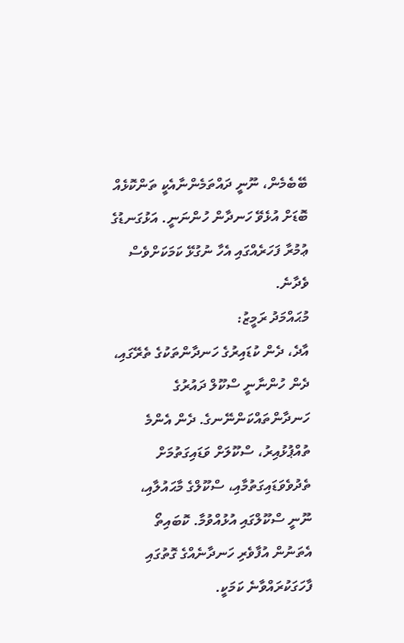ބޭބެމެން، ނޫނީ ދައްތަމެންނާއެކީ ތަންކޮޅެއް ބޮޑަށް އުޅެވޭ ހަނދާން ހުންނަނީ. އަޅުގަނޑުގެ ޢުމުރާ ފަހަރެއްގައި އެހާ ނުގުޅޭ ކަމަކަށްވެސް ވެދާނެ.
މުޙައްމަދު ރަމީޒު:
އާދެ، ދެން ކުޑައިރުގެ ހަނދާންތަކުގެ ތެރޭގައި، ދެން ހުންނާނީ ސްކޫލް ދައުރުގެ ހަނދާންތައްކަންނޭނގެ. ދެން އެންމެ ތުއްޕުޅުއިރު، ސްކޫލަށް ވަޑައިގަތުމަށް ތެދުވެވަޑައިގަތުމާއި، ސްކޫލްގެ މާޙައުލާއި، ނޫނީ ސްކޫލްގައި އުޅުއްވުމާ. ކޮބައިތޯ އެތަނުން އުފާވެރި ހަނދާނެއްގެ ގޮތުގައި ފާހަގަކުރައްވާނެ ކަމަކީ.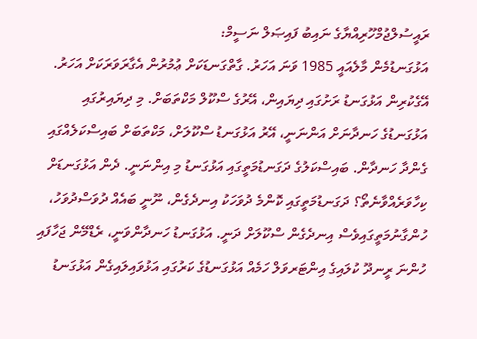ރައީސުލްޖުމްހޫރިއްޔާގެ ނައިބު ފައިޞަލް ނަސީމް:
އަޅުގަނޑުމެން މާލެއައީ 1985 ވަނަ އަހަރު. ގާތްގަނޑަކަށް ޢުމުރުން އެގާރަވަރަކަށް އަހަރު. އޭގެކުރިން އަޅުގަނޑު ރަށުގައި ދިޔައިން، އޭރުގެ ސްކޫލް މަކްތަބަށް. މި ދިޔައިރުގައި އަޅުގަނޑުގެ ހަނދާނަށް އަންނަނީ، އޭރު އަޅުގަނޑު ސްކޫލަށް، މަކްތަބަށް ބައިސްކަލެއްގައި ގެންދާ ހަނދާން. ބައިސްކަލުގެ ދަގަނޑުމަތީގައި އަޅުގަނޑު މި އިންނަނީ. ދެން އަޅުގަނޑަށް ކިހާވަރެއްވާނެތޯ؟ ދަގަނޑުމަތީގައި ކޮންމެ ދުވަހަކު އިނދެގެން، ނޫނީ ބައެއް ދުވަސްދުވަހު، ހުންގާނުމަތީގައިވެސް އިނދެގެން ސްކޫލަށް ދަނީ. އަޅުގަނޑު ހަނދާންވަނީ، ރެޑްމޭން ޖަހާފައި ހުންނަ ރީނދޫ ކުލައިގެ އިންޓަރވަލް ހަމެއް އަޅުގަނޑުގެ ކަރުގައި އަޅުވައިލައިގެން އަޅުގަނޑު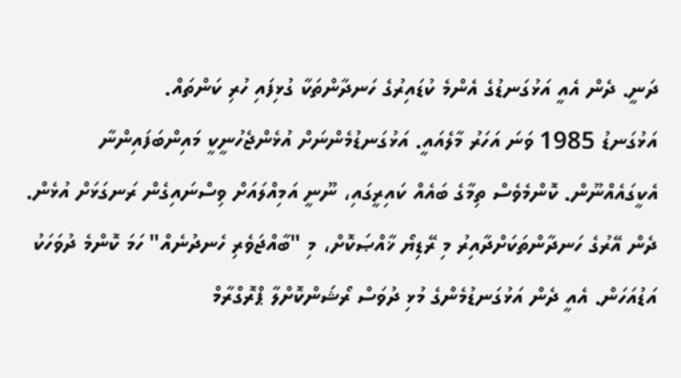ދަނީ. ދެން އެއީ އަޅުގަނޑުގެ އެންމެ ކުޑައިރުގެ ހަނދާންތަކާ ގުޅިފައި ހުރި ކަންތައް.
އަޅުގަނޑު 1985 ވަނަ އަހަރު މާލެއައީ. އަޅުގަނޑުމެންނަށް އުޅެންޖެހުނީކީ މައިންބަފައިންނާ އެކީގައެއްނޫން. ކޮންމެވެސް ތިމާގެ ބައެއް ކައިރީގައި، ނޫނީ އަމިއްލައަށް ވިސްނައިގެން ރަނގަޅަށް އުޅެން. ދެން އޭރުގެ ހަނދާންތަކަށްދާއިރު މި ރޭޑިޔޯ ޚާއްޞަކޮށް، މި "ބާއްޖަވެރި ހެނދުނެއް" ހަމަ ކޮންމެ ދުވަހަކު އަޑުއަހަން. އެއީ ދެން އަޅުގަނޑުމެންގެ މުޅި ދުވަސް ރޯޝަންކޮށްލާ ޕްރޮގްރާމް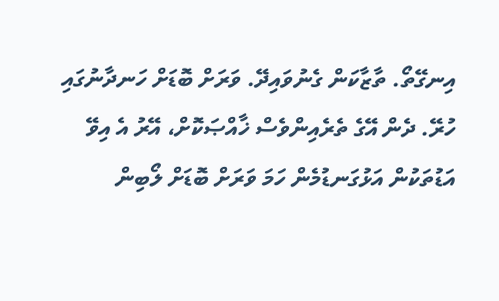އިނގޭތޯ. ތާޒާކަން ގެނުވައިދޭ. ވަރަށް ބޮޑަށް ހަނދާނުގައި ހުރޭ. ދެން އޭގެ ތެރެއިންވެސް ޚާއްޞަކޮށް، އޭރު އެ އިވޭ އަޑުތަކުން އަޅުގަނޑުމެން ހަމަ ވަރަށް ބޮޑަށް ލޯބިން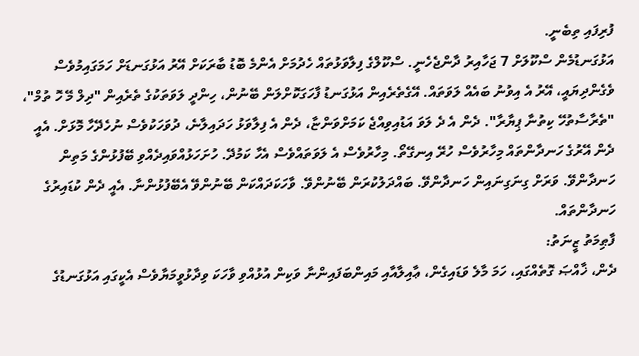ފުރިފައި ތިބެނީ.
އަޅުގަނޑުމެން ސްކޫލަށް 7 ޖަހާއިރު ދާންޖެހެނީ. ސްކޫލްގެ ފިލާވަޅުތައް ހެދުމަށް އެންމެ ބޮޑު ބާރަކަށް އޭރު އަޅުގަނޑަށް ހަމަގައިމުވެސް ވެގެންދިޔައީ، އޭރު އެ އިވުނު ބައެއް ލަވަތައް. އޭގެތެރެއިން އަޅުގަނޑު ފާހަގަކޮށްލަން ބޭނުން، ހިންދީ ލަވަތަކުގެ ތެރެއިން "ދިލް މޭ ހޮ ތުމް"، "ތެރާސާތުހޭ ކިތުނާ ޕިޔާރާ". ދެން އެ ދެ ލަވަ އަޑުއިވިއްޖެ ކަމަށްވަންޏާ، ދެން އެ ފިލާވަޅު ހަދައިލާނެ، ދުވަހަކުވެސް ނުހެދޭހާ މޮޅަށް. އެއީ ދެން އޭރުގެ ހަނދާންތައް މިހާރުވެސް ހުރޭ އިނގޭތޯ. މިހާރުވެސް އެ ލަވަތައްވެސް އެހާ ކަމުދޭ. ހުށަހަޅުއްވައިދެއްވި ބޭފުޅުންގެ މަތިން ހަނދާންވޭ. ވަރަށް ގިނަގިނައިން ހަނދާންވޭ. ބައްދަލުކުރަން ބޭނުންވޭ. ވާހަކަދައްކަން ބޭނުންވޭ އެބޭފުޅުންނާ. އެއީ ދެން ކުޑައިރުގެ ހަނދާންތައް.
ފާޠިމަތު ޒީނަތު:
ދެން، ޚާއްޞަ ގޮތެއްގައި، ހަމަ މާލެ ވަޑައިގެން، ޢާއިލާއާއި މައިންބަފައިންނާ ވަކިން އުޅުއްވި ވާހަކަ ވިދާޅުވީމަޔާވެސް އެކީގައި އަޅުގަނޑުގެ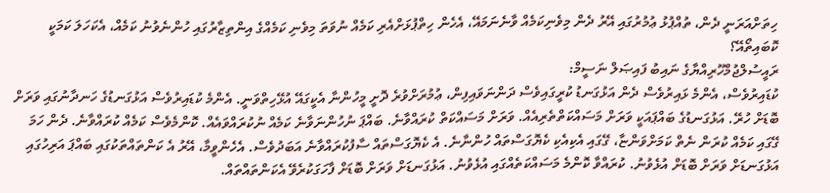ހިތަށްއަރަނީ ދެން، ތުއްޕުޅު ޢުމުރުގައި އޭރު ދެން މިވެނިކަމެއް ވާނެނަމައޭ، އެހެން ހިތްޕުޅަށްއެރި ކަމެއް ނުވަތަ މިވެނި ކަމެއްގެ އިންތިޒާރުގައި ހުންނެވުނު ކަމެއް، އެކަހަލަ ކަމަކީ ކޮބައިތޯއޭ؟
ރައީސުލްޖުމްހޫރިއްޔާގެ ނައިބު ފައިޞަލް ނަސީމް:
ކުޑައިރުވެސް، އެންމެ ޅައިރުވެސް ދެން އަޅުގަނޑު ކުރީގައިވެސް ދަންނަވައިފިން، ޢުމުރަށްވުރެ ދޮށީ މީހުންނާ އެކީގައޭ އުޅޭހިތްވަނީ. އެންމެ ކުޑައިރުވެސް އަޅުގަނޑުގެ ހަނދާނުގައި ވަރަށް ބޮޑަށް ހުރޭ. އަޅުގަނޑުގެ ބައްޕައަކީ ވަރަށް މަސައްކަތްތެރިއެއް. ވަރަށް މަސައްކަތް ކުރައްވާނެ. ބައްޕަ ނުހުންނަވާނެ ކަމެއް ނުކުރައްވައެއް. ކޮންމެވެސް ކަމެއް ކުރައްވާނެ. ދެން ހަމަ ގޭގައި ކަމެއް ކުރަން ނެތް ކަމަށްވަންޏާ، ގޭގައި އެކިއެކި ކެޔޮގަސްތައް ހުންނާނެ. އެ ކެޔޮގަސްތައް ސާފުކުރައްވާނެ އަބަދުވެސް. އެހެންވީމާ، އޭރު އެ ކަންތައްތަކުގައި ބައްޕަ އަރިހުގައި އަޅުގަނޑަށް ވަރަށް ބޮޑަށް އުޅެވުނު. ކުރައްވާ ކޮންމެ މަސައްކަތެއްގައި އުޅެވުނު. އަޅުގަނޑަށް ވަރަށް ބޮޑަށް ފާހަގަކުރެވޭ އެކަންތައްތައް.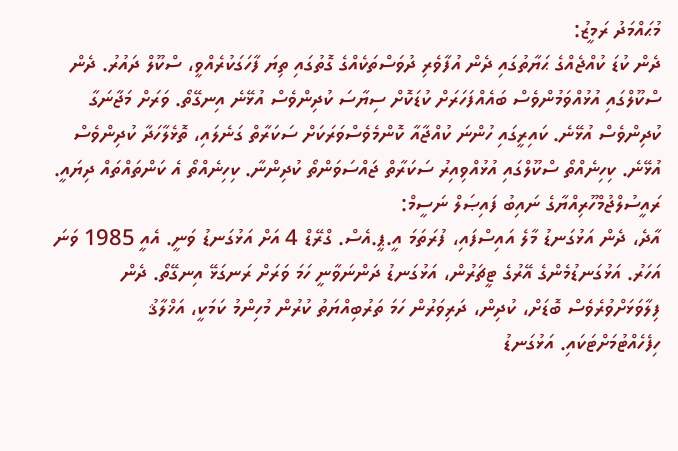މުޙައްމަދު ރަމީޒު:
ދެން ކުޑަ ކުއްޖެއްގެ ޙަޔާތުގައި ދެން އުފާވެރި ދުވަސްތަކެއްގެ ގޮތުގައި ތިޔަ ފާހަގަކުރެއްވީ، ސްކޫލް ދައުރު. ދެން ސްކޫލްގައި އުޅުއްވަމުންވެސް ބައެއްފަހަރަށް ކުޑަކޮށް ސިޔާސަ ކުދިންވެސް އުޅޭނެ އިނގޭތޯ. ވަރަށް މަޖާނަގާ ކުދިންވެސް އުޅޭނެ. ކައިރީގައި ހުންނަ ކުއްޖާއާ ކޮންމެވެސްވަރަކަށް ސަކަރާތް ގަނެލައި، ތޮޅެލާހަދާ ކުދިންވެސް އުޅޭނެ. ކިހިނެއްތޯ ސްކޫލްގައި އުޅުއްވިއިރު ސަކަރާތް ޖައްސަވަންތޯ ކުދިންނާ. ކިހިނެއްތޯ އެ ކަންތައްތައް ދިޔައީ.
ރައީސުލްޖުމްހޫރިއްޔާގެ ނައިބު ފައިޞަލް ނަސީމް:
އާދެ، ދެން އަޅުގަނޑު މާލެ އައިސްފައި، ފުރަތަމަ އީ.ޕީ.އެސް. ގްރޭޑް 4 އަށް އަޅުގަނޑު ވަނީ. އެއީ 1985 ވަނަ އަހަރު. އަޅުގަނޑުމެންގެ އޭރުގެ ޓީޗަރުން، އަޅުގަނޑު ދަންނަވާނީ ހަމަ ވަރަށް ރަނގަޅޭ އިނގޭތޯ. ދެން ފިލާވަޅަށްވުރެވެސް ބޮޑަށް، ކުދިން، ދަރިވަރުން ހަމަ ތަރުބިއްޔަތު ކުރުން މުހިންމު ކަމަކީ، އަޚްލާޤު ހިފެހެއްޓުމަށްޓަކައި. އަޅުގަނޑު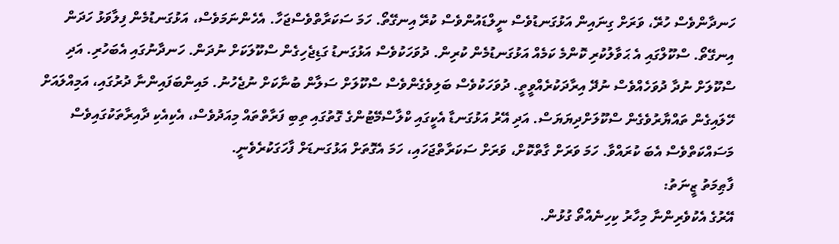ހަނދާންވެސް ހުރޭ، ވަރަށް ގިނައިން އަޅުގަނޑުވެސް ނީލްޑައުންވެސް ކުރޭ އިނގޭތޯ. ހަމަ ސަކަރާތްވެސްޖަހާ. އެހެންނަމަވެސް، އަޅުގަނޑުމެން ފިލާވަޅު ހަދަން އިނގޭތޯ. ސްކޫލްގައި އެ ޙަވާލުކުރި ކޮންމެ ކަމެއް އަޅުގަނޑުމެން ކުރިން. ދުވަހަކުވެސް އަޅުގަނޑު ގަޑިޖެހިގެން ސްކޫލަކަށް ނުދަން. ހަނދާނުގައި އެބަހުރި. އަދި ސްކޫލަށް ނުދާ ދުވަހެއްވެސް ނުދޭ އިރާދަކުރެއްވީތީ. ދުވަހަކުވެސް ބަލިވެގެންވެސް ސްކޫލަށް ސަލާން ބުނާކަށް ނުޖެހުނު. މައިންބަފައިންނާ ދުރުގައި، އަމިއްލައަށް ހޭލައިގެން ތައްޔާރުވެގެން ސްކޫލަށްދިޔަޔަސް. އަދި އޭރު އަޅުގަނޑާ އެކީގައި ކްލާސްމޭޓުންގެ ގޮތުގައި ތިބި ފަރާތްތައް މިއަދުވެސް، އެކިއެކި ދާއިރާތަކުގައިވެސް މަސައްކަތްވެސް އެބަ ކުރައްވާ. ހަމަ ވަރަށް ގާތްކޮށް، ވަރަށް ސަކަރާތްޖަހައި، ހަމަ އެގޮތަށް އަޅުގަނޑަށް ފާހަގަކުރެވެނީ.
ފާޠިމަތު ޒީނަތު:
އޭރުގެ އެކުވެރިންނާ މިހާރު ކިހިނެއްތޯ ގުޅުން.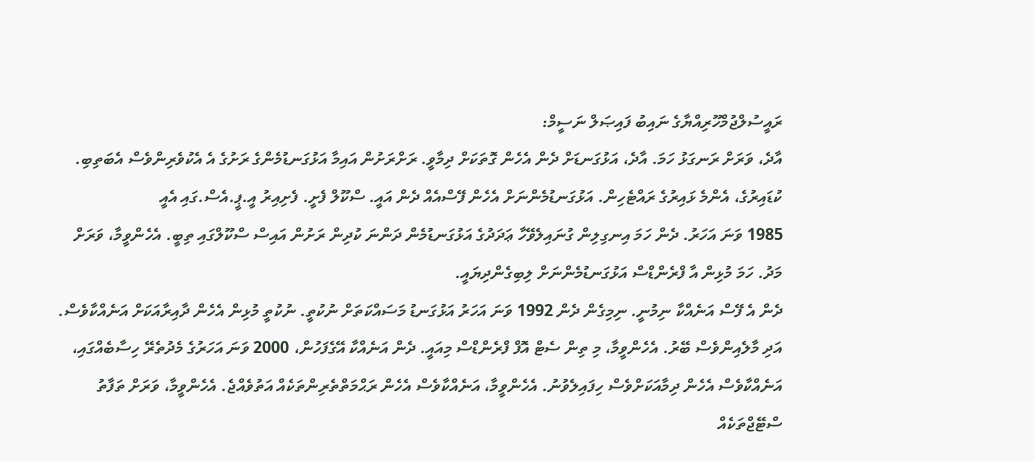ރައީސުލްޖުމްހޫރިއްޔާގެ ނައިބު ފައިޞަލް ނަސީމް:
އާދެ، ވަރަށް ރަނގަޅު ހަމަ. އާދެ، އަޅުގަނޑަށް ދެން އެހެން ގޮތަކަށް ދިމާވީ. ރަށްރަށުން އައިމާ އަޅުގަނޑުމެންގެ ރަށުގެ އެ އެކުވެރިންވެސް އެބަތިބި. ކުޑައިރުގެ، އެންމެ ޅައިރުގެ ރައްޓެހިން. އަޅުގަނޑުމެންނަށް އެހެން ފޭސްއެއް ދެން އައީ. ސްކޫލް ފެށީ. ފެށިއިރު އީ.ޕީ.އެސް.ގައި އެއީ
1985 ވަނަ އަހަރު. ދެން ހަމަ އިނގިލިން ގުނައިލެވޭހާ ޢަދަދުގެ އަޅުގަނޑުމެން ދަންނަ ކުދިން ރަށުން އައިސް ސްކޫލްގައި ތިބީ. އެހެންވީމާ، ވަރަށް މަދު. ހަމަ މުޅިން އާ ފްރެންޑްސް އަޅުގަނޑުމެންނަށް ލިބިގެންދިޔައީ.
ދެން އެ ފޭސް އަނެއްކާ ނިމުނީ. ނިމިގެން ދެން 1992 ވަނަ އަހަރު އަޅުގަނޑު މަސައްކަތަށް ނުކުތީ. ނުކުތީ މުޅިން އެހެން ދާއިރާއަކަށް އަނެއްކާވެސް. އަދި މާލެއިންވެސް ބޭރު. އެހެންވީމާ، މި ތިން ސެޓް އޮފް ފްރެންޑްސް މިއައީ. ދެން އަނެއްކާ އޭގެފަހުން، 2000 ވަނަ އަހަރުގެ މެދުތެރޭ ހިސާބެއްގައި، އަނެއްކާވެސް އެހެން ދިމާއަކަށްވެސް ހިފައިލެވުނު. އެހެންވީމާ، އަނެއްކާވެސް އެހެން ރަޙްމަތްތެރިންތަކެއް އަތުވެއްޖެ. އެހެންވީމާ، ވަރަށް ތަފާތު ސްޓޭޖްތަކެއް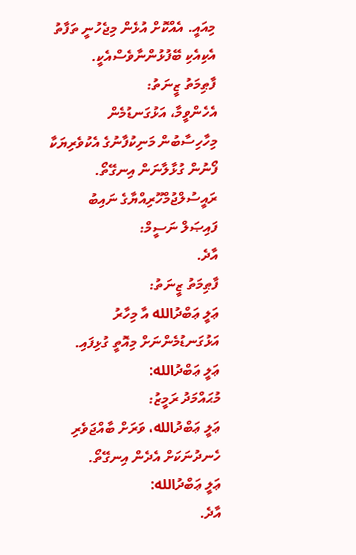މިއައީ. އެއްކޮށް އުޅެން މިޖެހުނީ ތަފާތު އެކިއެކި ބޭފުޅުންނާވެސްއެކީ.
ފާޠިމަތު ޒީނަތު:
އެހެންވީމާ، އަޅުގަނޑުމެން މިހާހިސާބުން މަނިކުފާނުގެ އެކުވެރިޔަކާ ފޯނުން ގުޅާލާނަން އިނގޭތޯ.
ރައީސުލްޖުމްހޫރިއްޔާގެ ނައިބު ފައިޞަލް ނަސީމް:
އާދެ.
ފާޠިމަތު ޒީނަތު:
ޢަލީ ޢަބްދުالله އާ މިހާރު އަޅުގަނޑުމެންނަށް މިއޮތީ ގުޅިފައި.
ޢަލީ ޢަބްދުالله:
މުޙައްމަދު ރަމީޒު:
ޢަލީ ޢަބްދުالله، ވަރަށް ބާއްޖަވެރި ހެނދުނަކަށް އެދެން އިނގޭތޯ.
ޢަލީ ޢަބްދުالله:
އާދެ.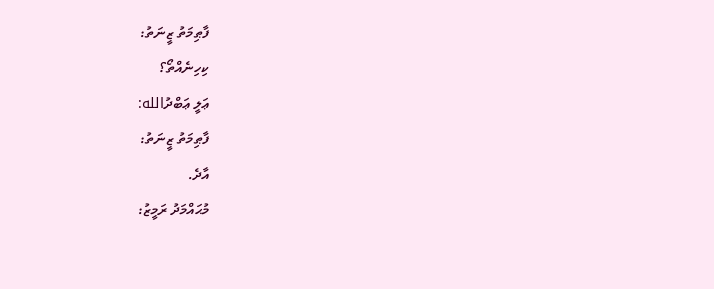ފާޠިމަތު ޒީނަތު:
ކިހިނެއްތޯ؟
ޢަލީ ޢަބްދުالله:
ފާޠިމަތު ޒީނަތު:
އާދެ.
މުޙައްމަދު ރަމީޒު: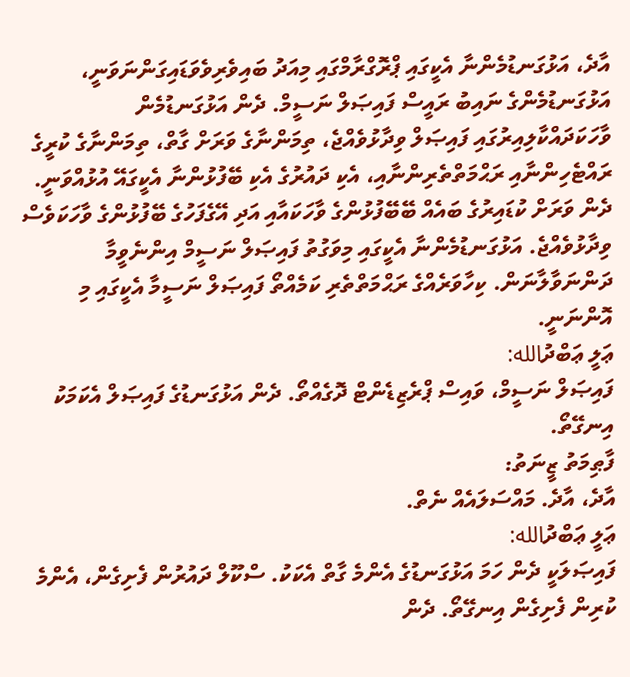އާދެ، އަޅުގަނޑުމެންނާ އެކީގައި ޕްރޮގްރާމްގައި މިއަދު ބައިވެރިވެވަޑައިގަންނަވަނީ، އަޅުގަނޑުމެންގެ ނައިބު ރައީސް ފައިޞަލް ނަސީމް. ދެން އަޅުގަނޑުމެން ވާހަކަދައްކާލިއިރުގައި ފައިޞަލް ވިދާޅުވެއްޖެ، ތިމަންނާގެ ވަރަށް ގާތް، ތިމަންނާގެ ކުރީގެ ރައްޓެހިންނާއި ރަޙްމަތްތެރިންނާއި، އެކި ދައުރުގެ އެކި ބޭފުޅުންނާ އެކީގައޭ އުޅުއްވަނީ. ދެން ވަރަށް ކުޑައިރުގެ ބައެއް ބޭބޭފުޅުންގެ ވާހަކައާއި އަދި އޭގެފަހުގެ ބޭފުޅުންގެ ވާހަކަވެސް ވިދާޅުވެއްޖެ. އަޅުގަނޑުމެންނާ އެކީގައި މިވަގުތު ފައިޞަލް ނަސީމް އިންނެވީމާ ދަންނަވާލާނަން. ކިހާވަރެއްގެ ރަޙްމަތްތެރި ކަމެއްތޯ ފައިޞަލް ނަސީމާ އެކީގައި މި އޮންނަނީ.
ޢަލީ ޢަބްދުالله:
ފައިޞަލް ނަސީމް، ވައިސް ޕްރެޒިޑެންޓް ދޮގެއްތޯ. ދެން އަޅުގަނޑުގެ ފައިޞަލް އެކަމަކު އިނގޭތޯ.
ފާޠިމަތު ޒީނަތު:
އާދެ، އާދެ. މައްސަލައެއް ނެތް.
ޢަލީ ޢަބްދުالله:
ފައިޞަލަކީ ދެން ހަމަ އަޅުގަނޑުގެ އެންމެ ގާތް އެކަކު. ސްކޫލް ދައުރުން ފެށިގެން، އެންމެ ކުރިން ފެށިގެން އިނގޭތޯ. ދެން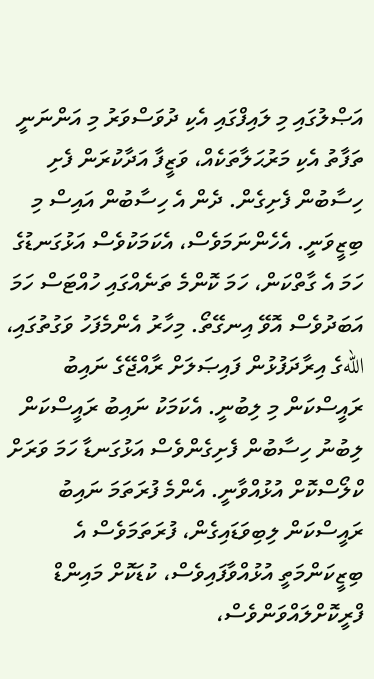އަޞްލުގައި މި ލައިފްގައި އެކި ދުވަސްވަރު މި އަންނަނީ ތަފާތު އެކި މަރުޙަލާތަކެއް، ވަޒީފާ އަދާކުރަން ފެށި ހިސާބުން ފެށިގެން. ދެން އެ ހިސާބުން އައިސް މި ބިޒީވަނީ. އެހެންނަމަވެސް، އެކަމަކުވެސް އަޅުގަނޑުގެ ހަމަ އެ ގާތްކަން، ހަމަ ކޮންމެ ތަނެއްގައި ހުއްޓަސް ހަމަ އަބަދުވެސް އޮވޭ އިނގޭތޯ. މިހާރު އެންމެފަހު ވަގުތުގައި، اللهގެ އިރާދަފުޅުން ފައިޞަލަށް ރާއްޖޭގެ ނައިބު ރައީސްކަން މި ލިބުނީ. އެކަމަކު ނައިބު ރައީސްކަން ލިބުނު ހިސާބުން ފެށިގެންވެސް އަޅުގަނޑާ ހަމަ ވަރަށް ކްލޯސްކޮށް އުޅުއްވާނީ. އެންމެ ފުރަތަމަ ނައިބު ރައީސްކަން ލިބިވަޑައިގެން، ފުރަތަމަވެސް އެ ބިޒީކަންމަތީ އުޅުއްވާފައިވެސް، ކުޑަކޮށް މައިންޑް ފްރީކޮށްލައްވަންވެސް،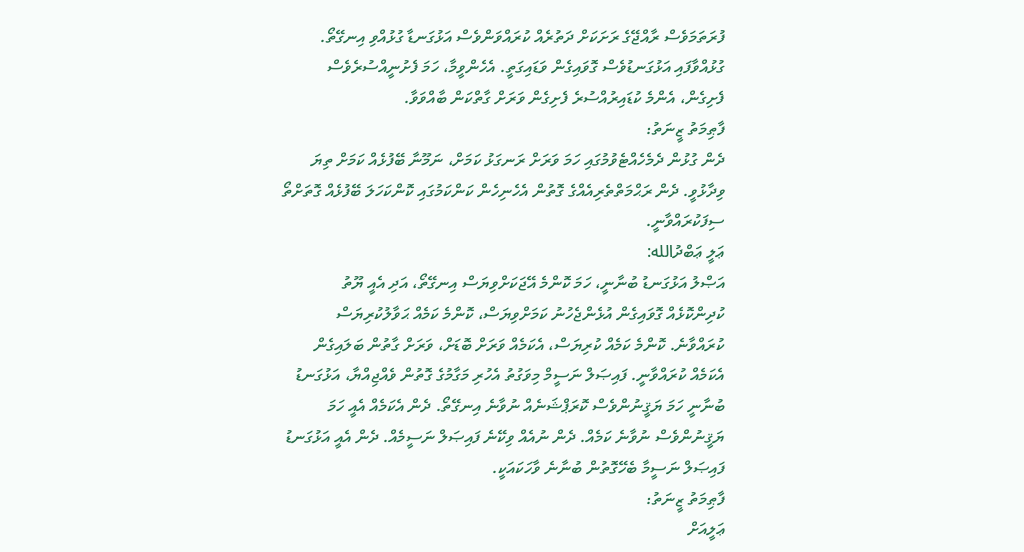ފުރަތަމަވެސް ރާއްޖޭގެ ރަށަކަށް ދަތުރެއް ކުރައްވަންވެސް އަޅުގަނޑާ ގުޅުއްވި އިނގޭތޯ. ގުޅުއްވާފައި އަޅުގަނޑުވެސް ގޮވައިގެން ވަޑައިގަތީ. އެހެންވީމާ، ހަމަ ފެށުނީއްސުރެވެސް ފެށިގެން، އެންމެ ކުޑައިރުއްސުރެ ފެށިގެން ވަރަށް ގާތްކަން ބާއްވަވާ.
ފާޠިމަތު ޒީނަތު:
ދެން ގުޅުން ދެމެހެއްޓެވުމުގައި ހަމަ ވަރަށް ރަނގަޅު ކަމަށް، ނަމޫނާ ބޭފުޅެއް ކަމަށް ތިޔަ ވިދާޅުވީ. ދެން ރަޙްމަތްތެރިއެއްގެ ގޮތުން އެހެނިހެން ކަންކަމުގައި ކޮންކަހަލަ ބޭފުޅެއް ގޮތަށްތޯ ސިފަކުރައްވާނީ.
ޢަލީ ޢަބްދުالله:
އަޞްލު އަޅުގަނޑު ބުނާނީ، ހަމަ ކޮންމެ އޭޖަކަށްވިޔަސް އިނގޭތޯ، އަދި އެއީ ޔޫތު ކުދިންކޮޅެއް ގޮވައިގެން އުޅެންޖެހުނު ކަމަށްވިޔަސް، ކޮންމެ ކަމެއް ޙަވާލުކުރިޔަސް ކުރައްވާނެ. ކޮންމެ ކަމެއް ކުރިޔަސް، އެކަމެއް ވަރަށް ބޮޑަށް، ވަރަށް ގާތުން ބަލައިގެން އެކަމެއް ކުރައްވާނީ. ފައިޞަލް ނަސީމް މިވަގުތު އެހުރި މަގާމުގެ ގޮތުން ވެއްޖިއްޔާ، އަޅުގަނޑު ބުނާނީ ހަމަ ޔަޤީނުންވެސް ކޮރަޕްޝަނެއް ނުވާނެ އިނގޭތޯ. ދެން އެކަމެއް އެއީ ހަމަ ޔަޤީނުންވެސް ނުވާނެ ކަމެއް. ދެން ނުއެއް ވިކޭނެ ފައިޞަލް ނަސީމެއް. ދެން އެއީ އަޅުގަނޑު ފައިޞަލް ނަސީމާ ބެހޭގޮތުން ބުނާނެ ވާހަކައަކީ.
ފާޠިމަތު ޒީނަތު:
ޢަލީއަށް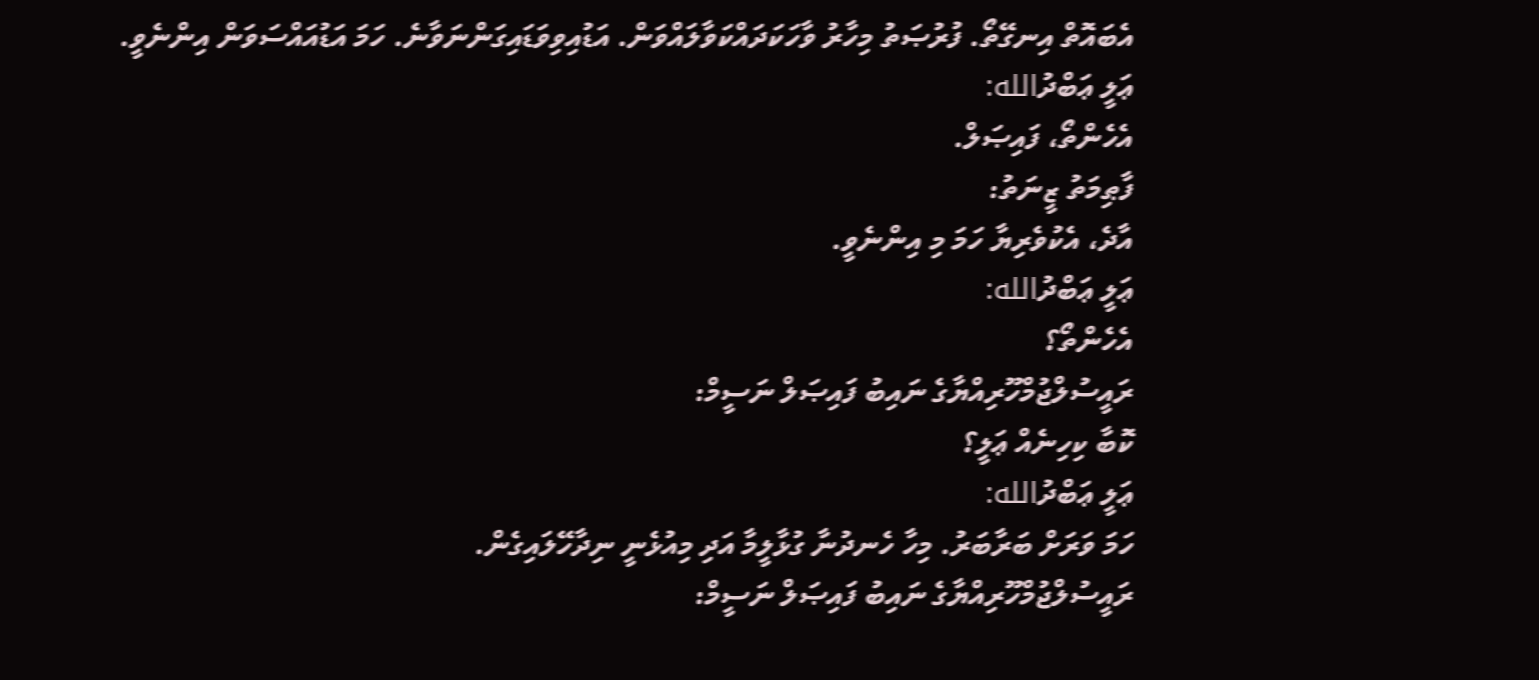އެބައޮތް އިނގޭތޯ. ފުރުޞަތު މިހާރު ވާހަކަދައްކަވާލައްވަން. އަޑުއިވިވަޑައިގަންނަވާނެ. ހަމަ އަޑުއައްސަވަން އިންނެވީ.
ޢަލީ ޢަބްދުالله:
އެހެންތޯ، ފައިޞަލް.
ފާޠިމަތު ޒީނަތު:
އާދެ، އެކުވެރިޔާ ހަމަ މި އިންނެވީ.
ޢަލީ ޢަބްދުالله:
އެހެންތޯ؟
ރައީސުލްޖުމްހޫރިއްޔާގެ ނައިބު ފައިޞަލް ނަސީމް:
ކޮބާ ކިހިނެއް ޢަލީ؟
ޢަލީ ޢަބްދުالله:
ހަމަ ވަރަށް ބަރާބަރު. މިހާ ހެނދުނާ ގުޅާލީމާ އަދި މިއުޅެނީ ނިދާހޭލައިގެން.
ރައީސުލްޖުމްހޫރިއްޔާގެ ނައިބު ފައިޞަލް ނަސީމް: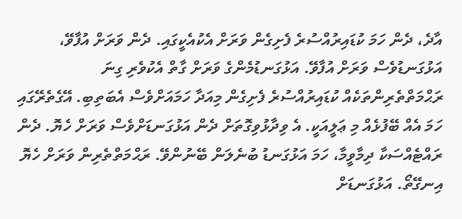އާދެ، ދެން ހަމަ ކުޑައިރުއްސުރެ ފެށިގެން ވަރަށް އެކުއެކީގައި. ދެން ވަރަށް އުފާވޭ، އަޅުގަނޑުވެސް ވަރަށް އުފާވޭ. އަޅުގަނޑުމެންގެ ވަރަށް ގާތް އެކުވެރި ގިނަ ރަޙްމަތްތެރިންތަކެއް ކުޑައިރުއްސުރެ ފެށިގެން މިއަދާ ހަމައަށްވެސް އެބަތިބި. އޭގެތެރޭގައި ހަމަ އެއް ބޭފުޅެއް މި ޢަލީއަކީ. އެ ވިދާޅުވިގޮތަށް ދެން އަޅުގަނޑަށްވެސް ވަރަށް ހެޔޮ. ދެން ރައްޓެއްސަކާ ދިމާވީމާ، ހަމަ އަޅުގަނޑު ބުނެލަން ބޭނުންވޭ. ރަޙްމަތްތެރިން ވަރަށް ހެޔޮ އިނގޭތޯ. އަޅުގަނޑަށް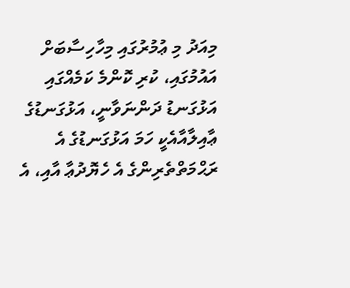މިއަދު މި ޢުމުރުގައި މިހާހިސާބަށް އައުމުގައި، ކުރި ކޮންމެ ކަމެއްގައި އަޅުގަނޑު ދަންނަވާނީ، އަޅުގަނޑުގެ ޢާއިލާއާއެކީ ހަމަ އަޅުގަނޑުގެ އެ ރަޙްމަތްތެރިންގެ އެ ހެޔޮދުޢާ އާއި، އެ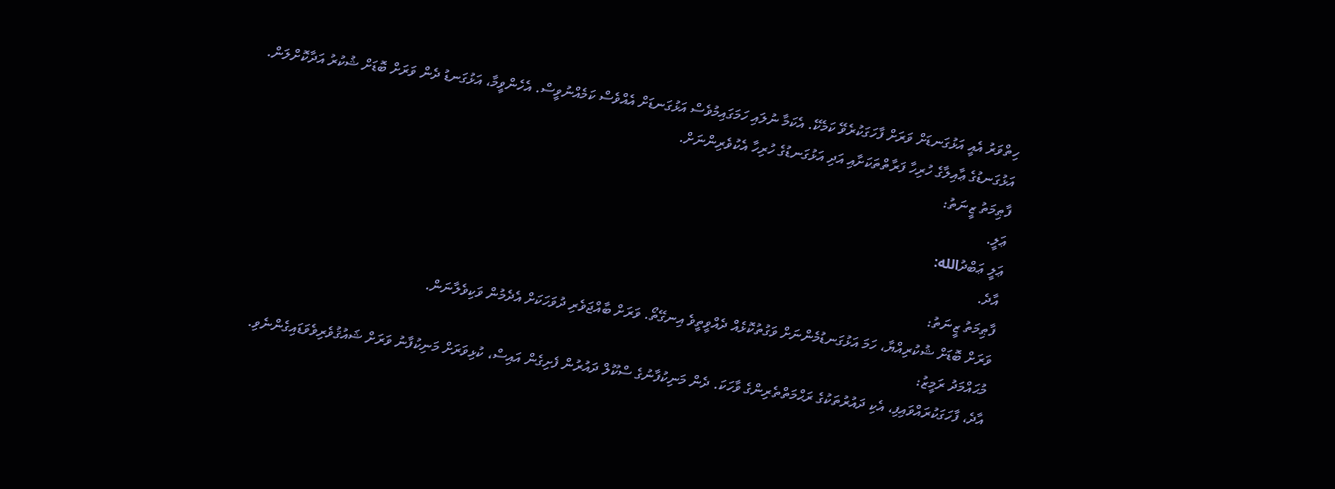ހިތްވަރު އެއީ އަޅުގަނޑަށް ވަރަށް ފާހަގަކުރެވޭ ކަމެކޭ. އެކަމާ ނުލައި ހަމަގައިމުވެސް އަޅުގަނޑަށް އެއްވެސް ކަމެއްނުވީސް. އެހެންވީމާ، އަޅުގަނޑު ދެން ވަރަށް ބޮޑަށް ޝުކުރު އަދާކޮށްލަން. އަޅުގަނޑުގެ ޢާއިލާގެ ހުރިހާ ފަރާތްތަކަށާއި އަދި އަޅުގަނޑުގެ ހުރިހާ އެކުވެރިންނަށް.
ފާޠިމަތު ޒީނަތު:
ޢަލީ.
ޢަލީ ޢަބްދުالله:
އާދެ.
ފާޠިމަތު ޒީނަތު:
ވަރަށް ބޮޑަށް ޝުކުރިއްޔާ، ހަމަ އަޅުގަނޑުމެންނަށް ވަގުތުކޮޅެއް ދެއްވީތީވެ އިނގޭތޯ. ވަރަށް ބާއްޖަވެރި ދުވަހަކަށް އެދެމުން ވަކިވެލާނަން.
މުޙައްމަދު ރަމީޒު:
އާދެ، ފާހަގަކުރައްވައިފި، އެކި ދައުރުތަކުގެ ރަޙްމަތްތެރިންގެ ވާހަކަ. ދެން މަނިކުފާނުގެ ސްކޫލް ދައުރުން ފެށިގެން އައިސް، ކުޅިވަރަށް މަނިކުފާނު ވަރަށް ޝައުޤުވެރިވެވަޑައިގެންނެވި.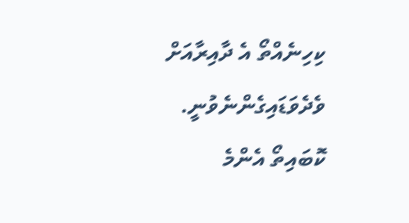ކިހިނެއްތޯ އެ ދާއިރާއަށް ވެދެވަޑައިގެންނެވުނީ. ކޮބައިތޯ އެންމެ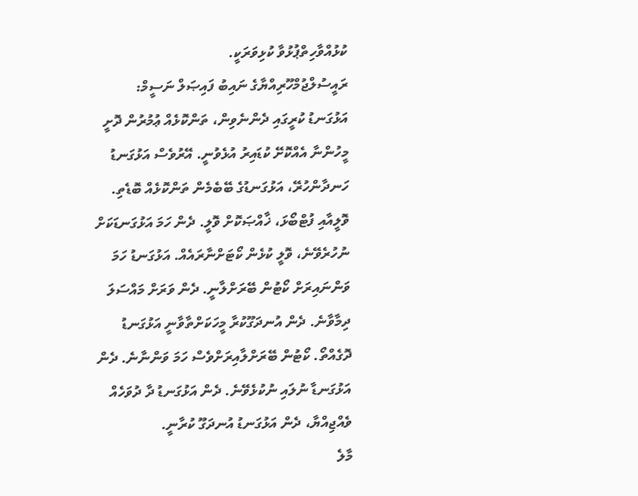ކުޅުއްވާހިތްޕުޅުވާ ކުޅިވަރަކީ.
ރައީސުލްޖުމްހޫރިއްޔާގެ ނައިބު ފައިޞަލް ނަސީމް:
އަޅުގަނޑު ކުރީގައި ދެންނެވިން، ތަންކޮޅެއް ޢުމުރުން ދޮށީ މީހުންނާ އެއްކޮށޭ ކުޑައިރު އުޅެވުނީ. އޭރުވެސް އަޅުގަނޑު ހަނދާންހުރޭ، އަޅުގަނޑުގެ ބޭބެމެން ތަންކޮޅެއް ބޮޑެތި. ވޮލީއާއި ފުޓްބޯޅަ، ޚާއްޞަކޮށް ވޮލީ. ދެން ހަމަ އަޅުގަނޑަކަށް ނުހުރެވޭނެ، ވޮލީ ކުޅެން ކޯޓަށްނާރައެއް. އަޅުގަނޑު ހަމަ ވަންނައިރަށް ކޯޓުން ބޭރަށްލާނީ. ދެން ވަރަށް މައްސަލަ ދިމާވާނެ. ދެން އުނދަގޫކުރާ މީހަކަށްތާވާނީ އަޅުގަނޑު ދޮގެއްތޯ. ކޯޓުން ބޭރަށްލާއިރަށްވެސް ހަމަ ވަންނާނެ. ދެން އަޅުގަނޑާ ނުލައި ނުކުޅެވޭނެ. ދެން އަޅުގަނޑު ދާ ދުވަހެއް ވެއްޖިއްޔާ، ދެން އަޅުގަނޑު އުނދަގޫ ކުރާނީ.
މާލެ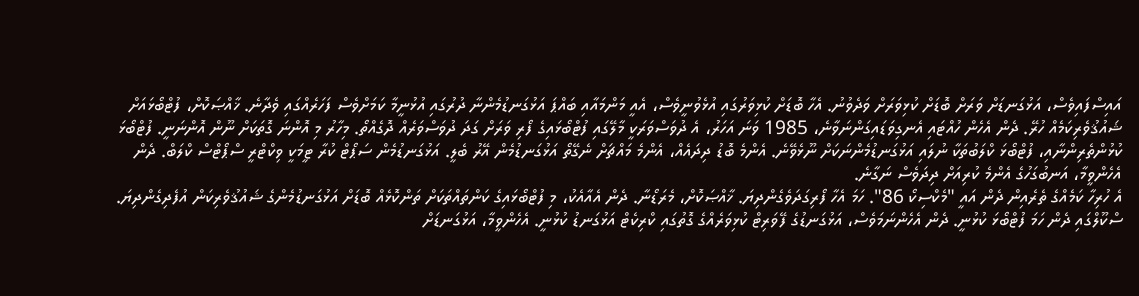އައިސްފައިވެސް، އަޅުގަނޑަށް ވަރަށް ބޮޑަށް ކުޅިވަރަށް ވަދެވުނު. އެހާ ބޮޑަށް ކުޅިވަރުގައި އުޅެވުނީވެސް، އެއީ މަންމައާއި ބައްޕަ އަޅުގަނޑުމެންނާ ދުރުގައި އުޅުނީމާ ކަމަށްވެސް ފަހަރެއްގައި ވެދާނެ. ޚާއްޞަކޮށް، ފުޓްބޯޅައަށް ޝައުޤުވެރިކަމެއް ހުރޭ. ދެން އެހެން ހުއްޓައި އެނގިވަޑައިގަންނަވާނެ، 1985 ވަނަ އަހަރު، އެ ދުވަސްވަރަކީ މާލޭގައި ފުޓްބޯޅައިގެ ފޯރި ވަރަށް ގަދަ ދުވަސްވަރެއް ދޮގެއްތޯ. މިހާރު މި އޮންނަ ގޮތަކަށް ނޫން އޮންނަނީ. ފުޓްބޯޅަ ކުޅުންތެރިންނާއި، ފުޓްބޯޅަ ކްލަބުތަކާ ނުލައި އަޅުގަނޑުމެންނަކަށް ނޫޅެވޭނެ. އެންމެ ބޮޑު ދިދައެއް، އެންމެ މައްޗަށް ނެގޭތޯ އަޅުގަނޑުމެން އޭރު ބެލީ. އަޅުގަނޑުމެން ސަޕޯޓް ކުރާ ޓީމަކީ ވިކްޓްރީ ސްޕޯޓްސް ކްލަބް. ދެން އެހެންވީމާ، އަނބުގަހުގެ އެންމެ ކުރިއަށް ދިދަވެސް ނަގާނެ.
އެ ހުރިހާ ކަމެއްގެ ތެރެއިން ދެން އައީ "މެކްސިކޯ 86". ހަމަ އެހާ ފޯރިގަދަވެގެންދިޔަ. ޚާއްޞަކޮށް، މެރަޑޯނާ. ދެން އެއާއެކު، މި ފުޓްބޯޅައިގެ ކަންތައްތަކަށް ތަންކޮޅެއް ބޮޑަށް އަޅުގަނޑުމެންގެ ޝައުޤުވެރިކަން އުފެދިގެންދިޔަ. ސްކޫލްގައި ދެން ހަމަ ފުޓްބޯޅަ ކުޅުނީ. ދެން އެހެންނަމަވެސް، އަޅުގަނޑުގެ ފޭވަރިޓް ކުޅިވަރެއްގެ ގޮތުގައި ކްރިކެޓް އަޅުގަނޑު ކުޅުނީ. އެހެންވީމާ، އަޅުގަނޑަށް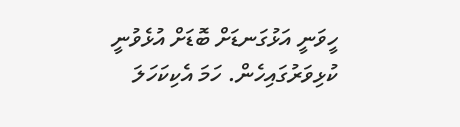ހީވަނީ އަޅުގަނޑަށް ބޮޑަށް އުޅެވުނީ ކުޅިވަރުގައިހެން. ހަމަ އެކިކަހަލަ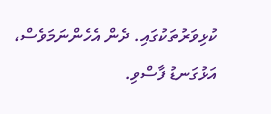ކުޅިވަރުތަކުގައި. ދެން އެހެންނަމަވެސް، އަޅުގަނޑު ފާސްވި.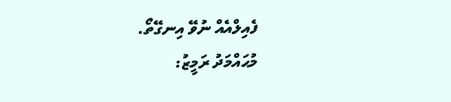ފެއިލްއެއް ނުވޭ އިނގޭތޯ.
މުޙައްމަދު ރަމީޒު: